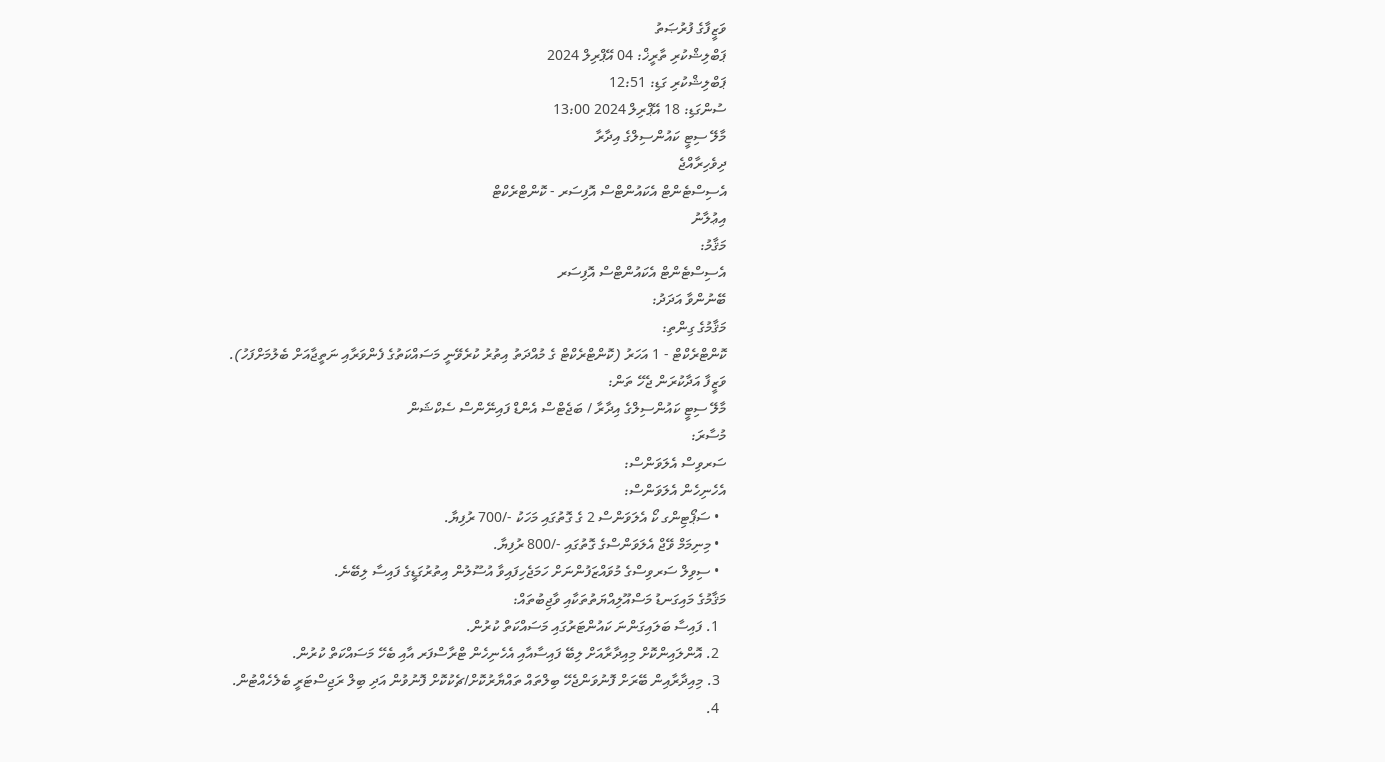ވަޒީފާގެ ފުރުޞަތު
ޕަބްލިޝްކުރި ތާރީޚް: 04 އޭޕްރިލް 2024
ޕަބްލިޝްކުރި ގަޑި: 12:51
ސުންގަޑި: 18 އޭޕްރިލް 2024 13:00
މާލޭ ސިޓީ ކައުންސިލްގެ އިދާރާ
ދިވެހިރާއްޖެ
އެސިސްޓެންޓް އެކައުންޓްސް އޮފިސަރ - ކޮންޓްރެކްޓް
އިޢުލާނު
މަޤާމު:
އެސިސްޓެންޓް އެކައުންޓްސް އޮފިސަރ
ބޭނުންވާ އަދަދު:
މަޤާމުގެ ގިންތި:
ކޮންޓްރެކްޓް - 1 އަހަރު (ކޮންޓްރެކްޓް ގެ މުއްދަތު އިތުރު ކުރެވޭނީ މަސައްކަތުގެ ފެންވަރާއި ނަތީޖާއަށް ބެލުމަށްފަހު).
ވަޒީފާ އަދާކުރަން ޖެހޭ ތަން:
މާލޭ ސިޓީ ކައުންސިލްގެ އިދާރާ / ބަޖެޓްސް އެންޑް ފައިނޭންސް ސެކްޝަން
މުސާރަ:
ސަރވިސް އެލަވަންސް:
އެހެނިހެން އެލަވަންސް:
  • ސަޕޯޓިންގ ކޯ އެލަވަންސް 2 ގެ ގޮތުގައި މަހަކު -/700 ރުފިޔާ.
  • މިނިމަމް ވޭޖް އެލަވަންސްގެ ގޮތުގައި -/800 ރުފިޔާ.
  • ސިވިލް ސަރވިސްގެ މުވައްޒަފުންނަށް ހަމަޖެހިފައިވާ އުސޫލުން އިތުރުގަޑީގެ ފައިސާ ލިބޭނެ.
މަޤާމުގެ މައިގަނޑު މަސްއޫލިއްޔަތުތަކާއި ވާޖިބުތައް:
  1. ފައިސާ ބަލައިގަންނަ ކައުންޓަރުގައި މަސައްކަތް ކުރުން.
  2. އޮންލައިންކޮށް މިއިދާރާއަށް ލިބޭ ފައިސާއާއި އެހެނިހެން ޓްރާސްފަރ އާއި ބެހޭ މަސައްކަތް ކުރުން.
  3. މިއިދާރާއިން ބޭރަށް ފޮނުވަންޖެހޭ ބިލްތައް ތައްޔާރުކޮށް/ޗެކުކޮށް ފޮނުވުން އަދި ބިލް ރަޖިސްޓަރީ ބެލެހެއްޓުން.
  4.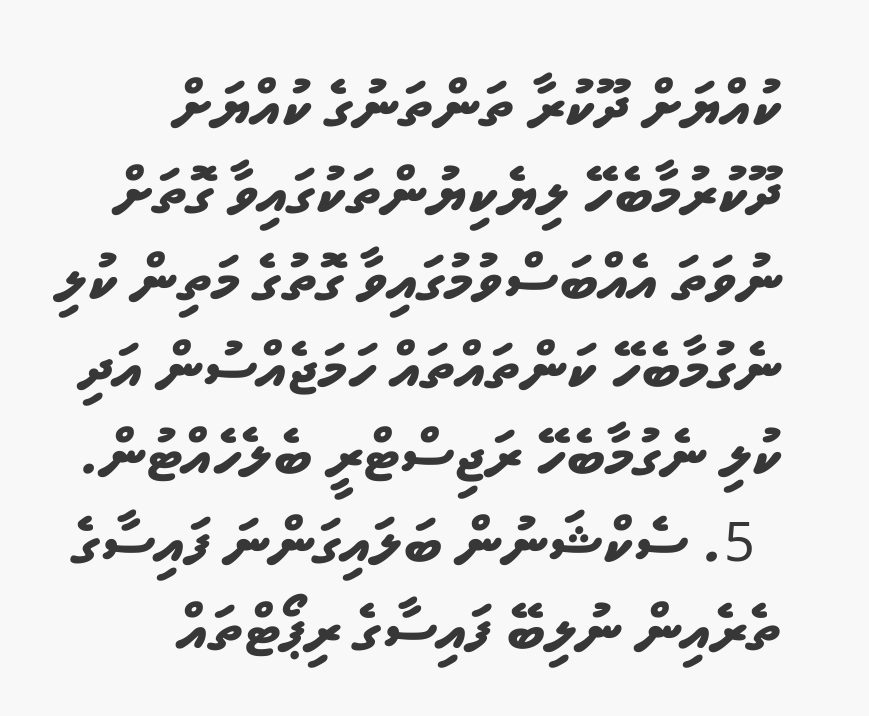ކުއްޔަށް ދޫކުރާ ތަންތަނުގެ ކުއްޔަށް ދޫކުރުމާބެހޭ ލިޔެކިޔުންތަކުގައިވާ ގޮތަށް ނުވަތަ އެއްބަސްވުމުގައިވާ ގޮތުގެ މަތިން ކުލި ނެގުމާބެހޭ ކަންތައްތައް ހަމަޖެއްސުން އަދި ކުލި ނެގުމާބެހޭ ރަޖިސްޓްރީ ބެލެހެއްޓުން.
  5. ސެކްޝަނުން ބަލައިގަންނަ ފައިސާގެ ތެރެއިން ނުލިބޭ ފައިސާގެ ރިޕޯޓްތައް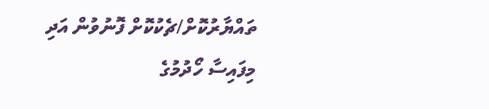ތައްޔާރުކޮށް/ޗެކުކޮށް ފޮނުވުން އަދި މިފައިސާ ހޯދުމުގެ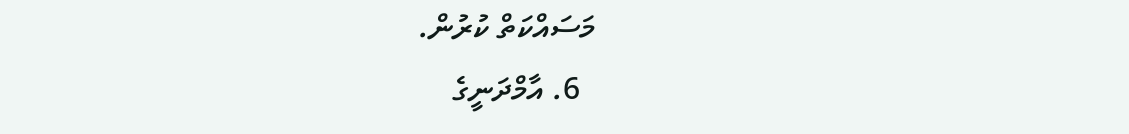މަސައްކަތް ކުރުން.
  6. އާމްދަނީގެ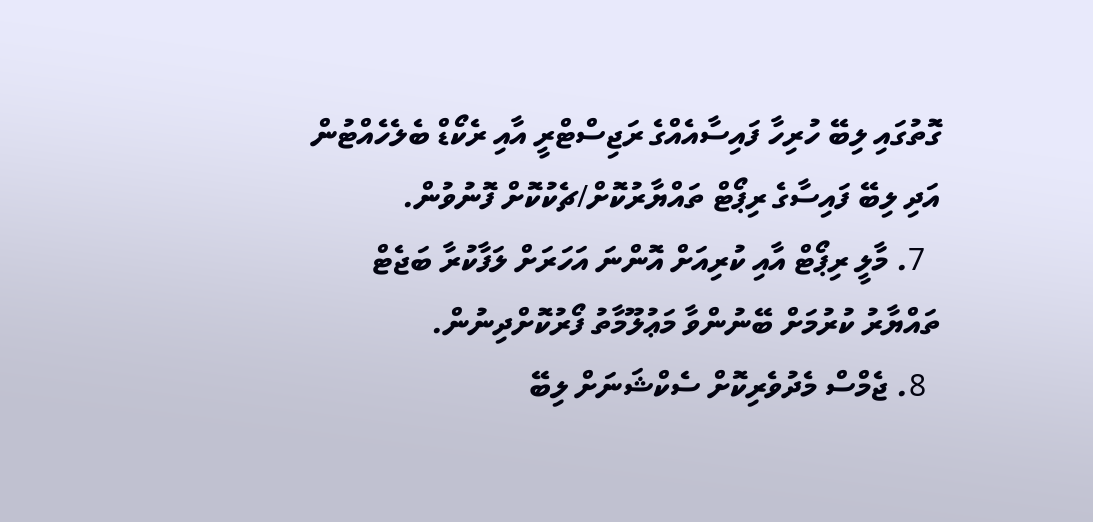ގޮތުގައި ލިބޭ ހުރިހާ ފައިސާއެއްގެ ރަޖިސްޓްރީ އާއި ރެކޯޑް ބެލެހެއްޓުން އަދި ލިބޭ ފައިސާގެ ރިޕޯޓް ތައްޔާރުކޮށް/ޗެކުކޮށް ފޮނުވުން.
  7. މާލީ ރިޕޯޓް އާއި ކުރިއަށް އޮންނަ އަހަރަށް ލަފާކުރާ ބަޖެޓް ތައްޔާރު ކުރުމަށް ބޭނުންވާ މަޢުލޫމާތު ފޯރުކޮށްދިނުން.
  8. ޖެމްސް މެދުވެރިކޮށް ސެކްޝަނަށް ލިބޭ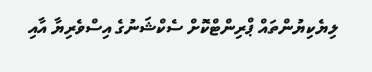ލިޔެކިޔުންތައް ޕްރިންޓްކޮށް ސެކްޝަނުގެ އިސްވެރިޔާ އާއި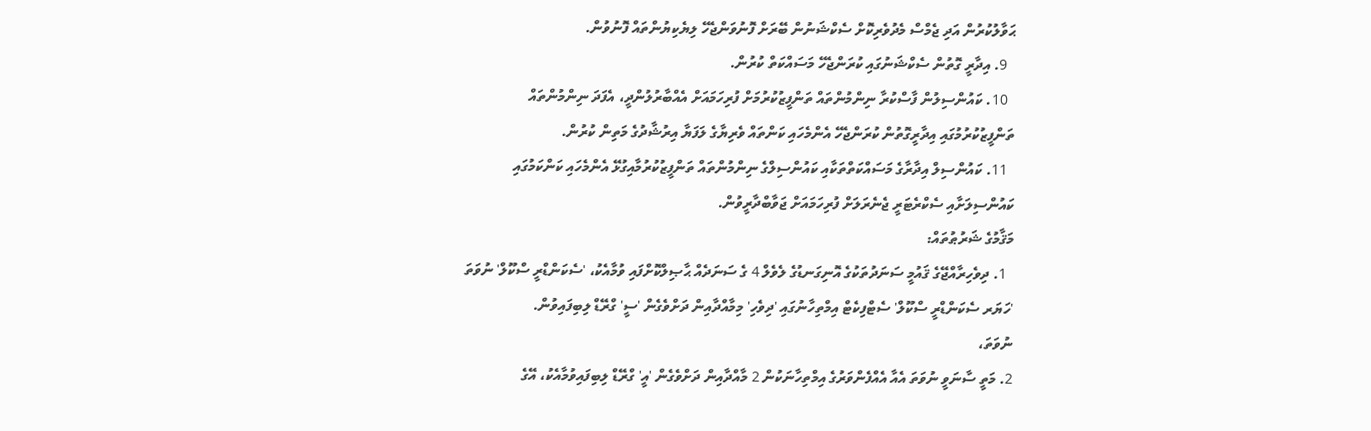ޙަވާލުކުރުން އަދި ޖެމްސް މެދުވެރިކޮށް ސެކްޝަނުން ބޭރަށް ފޮނުވަންޖެހޭ ލިޔެކިޔުންތައް ފޮނުވުން.
  9. އިދާރީ ގޮތުން ސެކްޝަނުގައި ކުރަންޖެހޭ މަސައްކަތް ކުރުން.
  10. ކައުންސިލުން ފާސްކުރާ ނިންމުންތައް ތަންފީޒުކުރުމަށް ފުރިހަމައަށް އެއްބާރުލުންދީ، އެފަދަ ނިންމުންތައް ތަންފީޒުކުރުމުގައި އިދާރީގޮތުން ކުރަންޖެހޭ އެންމެހައި ކަންތައް ވެރިޔާގެ ލަފަޔާ އިރުޝާދުގެ މަތިން ކުރުން.
  11. ކައުންސިލް އިދާރާގެ މަސައްކަތްތަކާއި ކައުންސިލްގެ ނިންމުންތައް ތަންފީޒުކުރުމާއިގުޅޭ އެންމެހައި ކަންކަމުގައި ކައުންސިލަށާއި ސެކްރެޓަރީ ޖެނެރަލަށް ފުރިހަމައަށް ޖަވާބްދާރީވުން.
މަޤާމުގެ ޝަރުޠުތައް:
  1. ދިވެހިރާއްޖޭގެ ޤައުމީ ސަނަދުތަކުގެ އޮނިގަނޑުގެ ލެވެލް 4 ގެ ސަނަދެއް ޙާޞިލްކޮށްފައި ވުމާއެކު، 'ސެކަންޑްރީ ސްކޫލް' ނުވަތަ 'ހަޔަރ ސެކަންޑްރީ ސްކޫލް' ސެޓްފިކެޓް އިމްތިހާނުގައި 'ދިވެހި' މިމާއްދާއިން ދަށްވެގެން 'ސީ' ގްރޭޑް ލިބިފައިވުން.
ނުވަތަ،
2. މަތީ ސާނަވީ ނުވަތަ އެއާ އެއްފެންވަރުގެ އިމްތިހާނަކުން 2 މާއްދާއިން ދަށްވެގެން 'އީ' ގްރޭޑް ލިބިފައިވުމާއެކު، އޭގެ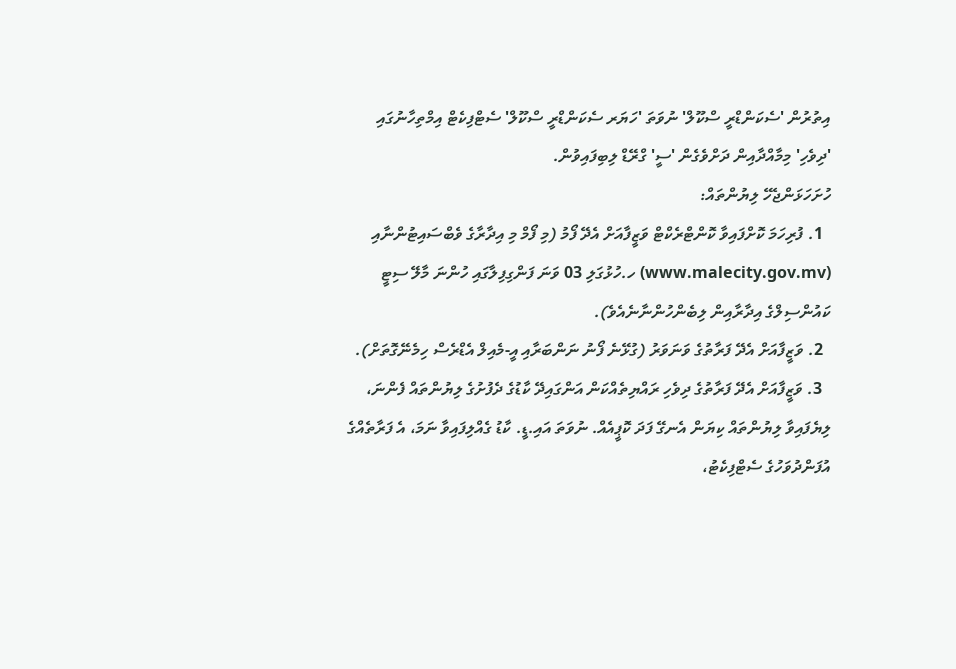އިތުރުން 'ސެކަންޑްރީ ސްކޫލް' ނުވަތަ 'ހަޔަރ ސެކަންޑްރީ ސްކޫލް' ސެޓްފިކެޓް އިމްތިހާނުގައި 'ދިވެހި' މިމާއްދާއިން ދަށްވެގެން 'ސީ' ގްރޭޑް ލިބިފައިވުން.
ހުށަހަޅަންޖެހޭ ލިޔުންތައް:
  1. ފުރިހަމަ ކޮށްފައިވާ ކޮންޓްރެކްޓް ވަޒީފާއަށް އެދޭ ފޯމު (މި ފޯމް މި އިދާރާގެ ވެބްސައިޓުންނާއި (www.malecity.gov.mv) ހ.ހުޅުގަލި 03 ވަނަ ފަންގިފިލާގައި ހުންނަ މާލޭ ސިޓީ ކައުންސިލްގެ އިދާރާއިން ލިބެންހުންނާނެއެވެ).
  2. ވަޒީފާއަށް އެދޭ ފަރާތުގެ ވަނަވަރު (ގުޅޭނެ ފޯނު ނަންބަރާއި އީ-މެއިލް އެޑްރެސް ހިމެނޭގޮތަށް).
  3. ވަޒީފާއަށް އެދޭ ފަރާތުގެ ދިވެހި ރައްޔިތެއްކަން އަންގައިދޭ ކާޑުގެ ދެފުށުގެ ލިޔުންތައް ފެންނަ، ލިޔެފައިވާ ލިޔުންތައް ކިޔަން އެނގޭ ފަދަ ކޮޕީއެއް. ނުވަތަ އައި.ޑީ. ކާޑު ގެއްލިފައިވާ ނަމަ، އެ ފަރާތެއްގެ އުފަންދުވަހުގެ ސެޓްފިކެޓު،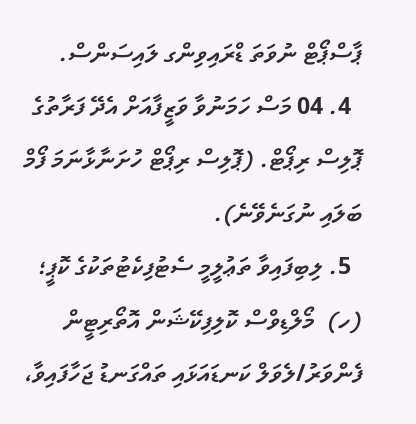ޕާސްޕޯޓް ނުވަތަ ޑްރައިވިންގ ލައިސަންސް.
  4. 04 މަސް ހަމަނުވާ ވަޒީފާއަށް އެދޭ ފަރާތުގެ ޕޮލިސް ރިޕޯޓް. (ޕޮލިސް ރިޕޯޓް ހުށަނާޅާނަމަ ފޯމް ބަލައި ނުގަނެވޭނެ).
  5. ލިބިފައިވާ ތަޢުލީމީ ސެޓުފިކެޓުތަކުގެ ކޮޕީ؛
(ހ)  މޯލްޑިވްސް ކޮލިފިކޭޝަން އޮތޯރިޓީން ފެންވަރު/ލެވަލް ކަނޑައަޅައި ތައްގަނޑު ޖަހާފައިވާ،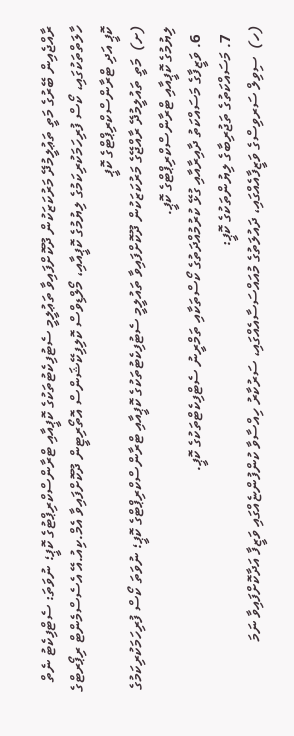ރާއްޖެއިން ބޭރުގެ މަތީ ތަޢުލީމުދޭ މަރުކަޒަކުން ދޫކޮށްފައިވާ ތަޢުލީމީ ސެޓުފިކެޓުތަކުގެ ކޮޕީއާއި ޓްރާންސްކްރިޕްޓުގެ ކޮޕީ؛ ނުވަތަ: ސެޓްފިކެޓު ނެތް ހާލަތްތަކުގައި، ކޯސް ފުރިހަމަކުރިކަމުގެ ލިޔުމުގެ ކޮޕީއާއި، މޯލްޑިވްސް ކޮލިފިކޭޝަންސް އޮތޯރިޓީން ދޫކޮށްފައިވާ އެމް.ކިއު.އޭ އެސެސްމެންޓް ރިޕޯރޓްގެ ކޮޕީ އަދި ޓްރާންސްކްރިޕްޓްގެ ކޮޕީ
(ށ)  މަތީ ތައުލީމުދޭ ރާއްޖޭގެ މަރުކަޒަކުން ދޫކޮށްފައިވާ ތައުލީމީ ސެޓުފިކެޓުތަކުގެ ކޮޕީއާއި ޓްރާންސްކްރިޕްޓްގެ ކޮޕީ؛ ނުވަތަ ކޯސް ފުރިހަމަކުރިކަމުގެ ލިޔުމުގެ ކޮޕީއާއި ޓްރާންސްކްރިޕްޓްގެ ކޮޕީ.
  6. ވަޒީފާގެ މަސައްކަތު ދާއިރާއާއި ގުޅޭ ކުރުމުއްދަތުގެ ކޯސްތަކާއި ތަމްރީނު ސެޓްފިކެޓްތަކުގެ ކޮޕީ.
  7. މަސައްކަތުގެ ތަޖުރިބާގެ ލިޔުންތަކުގެ ކޮޕީ:
(ހ)  ސިވިލް ސަރވިސްގެ ވަޒީފާއެއްގައި، ދައުލަތުގެ މުއައްސަސާއެއްގައި، ސަރުކާރު ހިއްސާވާ ކުންފުންޏެއްގައި ވަޒީފާ އަދާކޮށްފައިވާ ނަމަ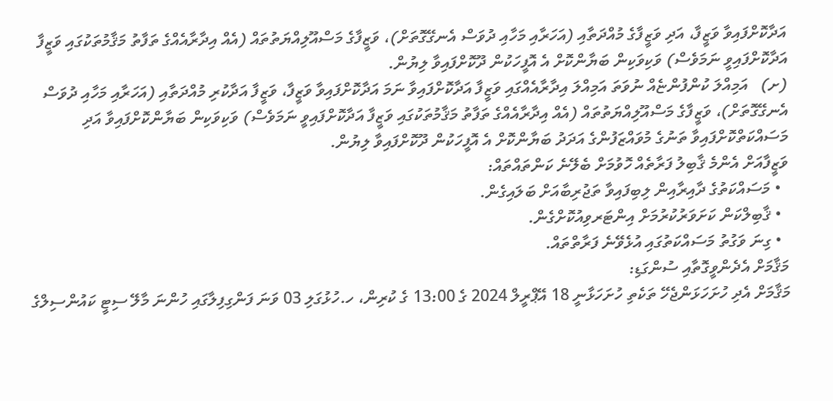އަދާކޮށްފައިވާ ވަޒީފާ، އަދި ވަޒީފާގެ މުއްދަތާއި (އަހަރާއި މަހާއި ދުވަސް އެނގޭގޮތަށް)، ވަޒީފާގެ މަސްއޫލިއްޔަތުތައް (އެއް އިދާރާއެއްގެ ތަފާތު މަޤާމުތަކުގައި ވަޒީފާ އަދާކޮށްފައިވީ ނަމަވެސް) ވަކިވަކިން ބަޔާންކޮށް އެ އޮފީހަކުން ދޫކޮށްފައިވާ ލިޔުން.
(ށ)   އަމިއްލަ ކުންފުންޏެއް ނުވަތަ އަމިއްލަ އިދާރާއެއްގައި ވަޒީފާ އަދާކޮށްފައިވާ ނަމަ އަދާކޮށްފައިވާ ވަޒީފާ، ވަޒީފާ އަދާކުރި މުއްދަތާއި (އަހަރާއި މަހާއި ދުވަސް އެނގޭގޮތަށް)، ވަޒީފާގެ މަސްއޫލިއްޔަތުތައް (އެއް އިދާރާއެއްގެ ތަފާތު މަޤާމުތަކުގައި ވަޒީފާ އަދާކޮށްފައިވީ ނަމަވެސް) ވަކިވަކިން ބަޔާންކޮށްފައިވާ އަދި މަސައްކަތްކޮށްފައިވާ ތަނުގެ މުވައްޒަފުންގެ އަދަދު ބަޔާންކޮށް އެ އޮފީހަކުން ދޫކޮށްފައިވާ ލިޔުން.
ވަޒީފާއަށް އެންމެ ޤާބިލު ފަރާތެއް ހޮވުމަށް ބެލޭނެ ކަންތައްތައް:
  • މަސައްކަތުގެ ދާއިރާއިން ލިބިފައިވާ ތަޖުރިބާއަށް ބަލައިގެން.
  • ޤާބިލްކަން ކަށަވަރުކުރުމަށް އިންޓަރވިއުކޮށްގެން.
  • ގިނަ ވަގުތު މަސައްކަތުގައި އުޅެވޭނެ ފަރާތްތައް.
މަޤާމަށް އެދެންވީގޮތާއި ސުންގަޑި:
މަޤާމަށް އެދި ހުށަހަޅަންޖެހޭ ތަކެތި ހުށަހަޅާނީ 18 އޭޕްރީލް 2024 ގެ 13:00 ގެ ކުރިން، ހ.ހުޅުގަލި 03 ވަނަ ފަންގިފިލާގައި ހުންނަ މާލޭ ސިޓީ ކައުންސިލްގެ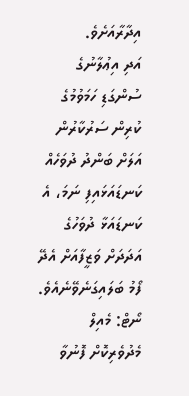އިދާރާއަށެވެ.
އަދި އިޢުލާނުގެ ސުންގަޑި ހަމަވުމުގެ ކުރިން ސަރުކާރުން އަލަށް ބަންދު ދުވަހެއް ކަނޑައަޅައިފި ނަމަ، އެ ކަނޑައަޅާ ދުވަހުގެ އަދަދަށް ވަޒީފާއަށް އެދޭ ފޯމު ބަލައިގަނެވޭނެއެވެ.
ނޯޓް: މެއިލް މެދުވެރިކޮށް ފޮނުވާ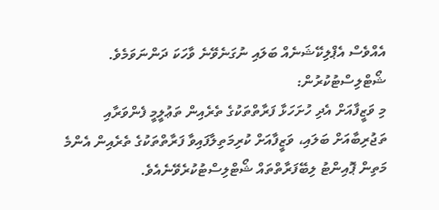އެއްވެސް އެޕްލިކޭޝަނެއް ބަލައި ނުގަނެވޭނެ ވާހަކަ ދަންނަވަމެވެ.
ޝޯޓްލިސްޓުކުރުން:
މި ވަޒީފާއަށް އެދި ހުށަހަޅާ ފަރާތްތަކުގެ ތެރެއިން ތަޢުލީމީ ފެންވަރާއި ތަޖުރިބާއަށް ބަލައި، ވަޒީފާއަށް ކުރިމަތިލާފައިވާ ފަރާތްތަކުގެ ތެރެއިން އެންމެ މަތިން ޕޮއިންޓު ލިބޭފަރާތްތައް ޝޯޓްލިސްޓުކުރެވޭނެއެވެ.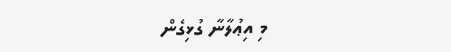މި އިޢުލާނާ ގުޅިގެން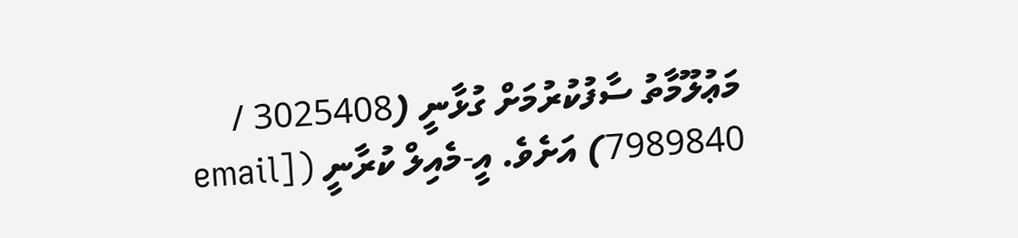މަޢުލޫމާތު ސާފުކުރުމަށް ގުޅާނީ (3025408 / 7989840) އަށެވެ. އީ-މެއިލް ކުރާނީ ([email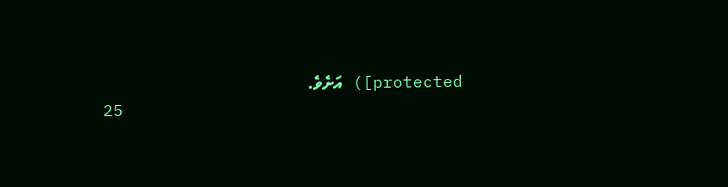protected]) އަށެވެ.
                                  25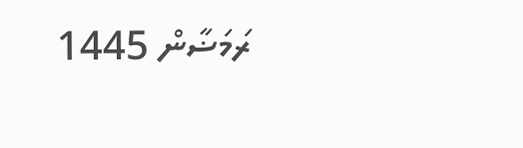ރަމަޟާން 1445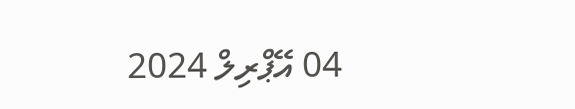04 އޭޕްރިލް 2024